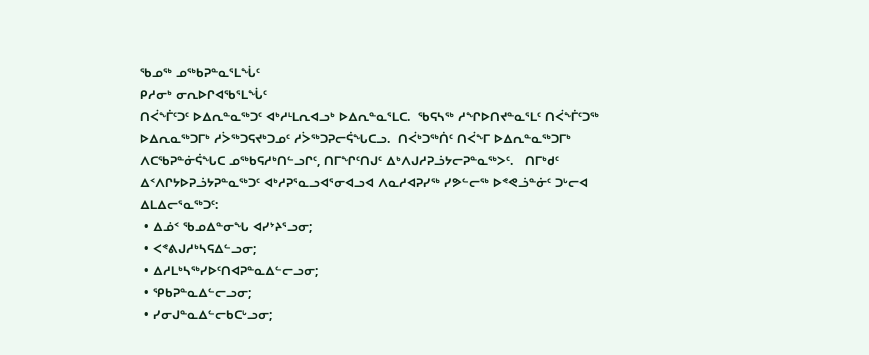ᖃᓄᖅ ᓄᖅᑲᕈᓐᓇᕐᒪᖔᑦ
ᑭᓱᓂᒃ ᓂᕆᐅᒋᐊᖃᕐᒪᖔᑦ
ᑎᐹᖕᒦᑦᑐᑦ ᐅᐃᕆᓐᓇᖅᑐᑦ ᐊᒃᓱᒻᒪᕆᐊᓗᒃ ᐅᐃᕆᓐᓇᕐᒪᑕ.  ᖃᕋᓴᖅ ᓱᖏᐅᑎᔪᓐᓇᕐᒪᑦ ᑎᐹᖕᒦᑦᑐᖅ ᐅᐃᕆᓇᖅᑐᒥᒃ ᓱᐴᖅᑐᕋᔪᒃᑐᓄᑦ ᓱᐴᖅᑐᕈᓕᕌᖓᑕᓗ.  ᑎᐹᒃᑐᖅᑏᑦ ᑎᐹᖕᒥ ᐅᐃᕆᓐᓇᖅᑐᒥᒃ ᐱᑕᖃᕈᓐᓃᕌᖓᑕ ᓄᖅᑲᕋᓱᒃᑎᓪᓗᒋᑦ, ᑎᒥᖏᑦᑎᒍᑦ ᐃᒃᐱᒍᓱᕈᓘᔭᓕᕈᓐᓇᖅᐳᑦ.   ᑎᒥᒃᑯᑦ ᐃᑉᐱᒋᔭᐅᕈᓘᔭᕈᓐᓇᖅᑐᑦ ᐊᒃᓱᕈᕐᓇᓗᐊᕐᓂᐊᓗᐊ ᐱᓇᓱᐊᕈᓯᖅ ᓯᕗᓪᓕᖅ ᐅᕝᕙᓘᓐᓃᑦ ᑐᒡᓕᐊ ᐃᒪᐃᓕᕐᓇᖅᑐᑦ:
 • ᐃᓅᑉ ᖃᓄᐃᓐᓂᖓ ᐊᓯᔾᔨᕐᓗᓂ;
 • ᐸᕝᕕᒍᓱᒃᓴᕋᐃᓪᓗᓂ;
 • ᐃᓱᒪᒃᓴᖅᓯᐅᑦᑎᐊᕈᓐᓇᐃᓪᓕᓗᓂ;
 • ᕿᑲᕈᓐᓇᐃᓪᓕᓗᓂ;
 • ᓯᓂᒍᓐᓇᐃᓪᓕᑲᑕᒡᓗᓂ;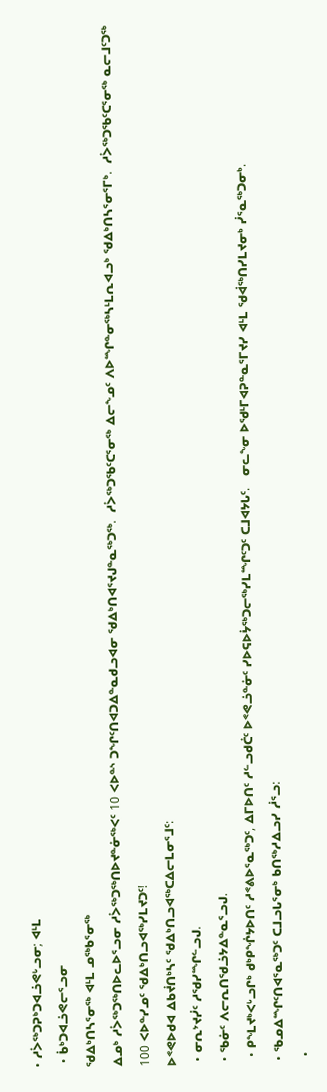• ᓱᐴᖅᑐᕈᒃᑐᐊᓘᕙᒡᓗᓂ; ᐊᒻᒪ
 • ᑳᒃᑐᐊᓘᕙᓕᕐᓗᓂ
ᖁᐃᒃᑎᓴᕐᓂᖅ ᐊᒻᒪ ᓄᖅᑲᕐᓂᖅ
ᐃᓄᒃ ᓱᐴᖅᑐᖅᑎᐅᓚᐅᕐᓗᓂ ᓱᐴᖅᑐᖅᑎᐅᔪᓐᓃᖅᐸᑦ 10 ᐸᐅᓐᔅ ᑐᖏᑦᑎᐊᑐᐃᓐᓇᑯᓗᐊᓂ ᖁᐃᒃᑎᐊᕐᔪᒍᓐᓇᖅᑐᖅ.  ᓱᐴᖅᑐᖃᑦᑕᕐᓂᖅ ᐃᓕᖕᓄᑦ ᐱᐅᙱᓐᓂᖅᓴᒻᒪᕆᐊᓗᒃ ᖁᐃᒃᑎᓴᕐᓂᕐᒥᒃ.  ᓱᐴᖅᑐᖃᑦᑕᕐᓂᖅ ᓇᓕᒧᑦᑐᖅ 100 ᐸᐅᓐᓯᓄᑦ ᖁᐃᒃᑎᓗᐊᖅᓯᒪᔪᑐᑦ!
ᐅᕝᕙᐅᑯᐊ ᐃᑲᔫᑎᒃᓴᑦ ᖁᐃᒃᑎᓗᐊᖅᑕᐃᓕᒪᓂᕐᒧᑦ:
 • ᓂᕆᔾᔪᓰᑦ ᓱᖁᓯᙱᓪᓗᒍ.
 • ᖃᓃᑦ ᐱᓕᕆᑎᖁᓘᔭᐃᓐᓇᕐᓗᒍ.
  • ᑭᖕᒪᔪᒃᐸᒡᓗᒋᒃ ᑯᒃᑭᖐᔭᐅᑎᑦ ᓱᕝᕕᐅᕐᓇᖅᑐᑦ, ᐃᒥᐅᑎᑦ ᓱᓪᓗᑯᑖᑦ ᐅᕝᕙᓘᓐᓃᑦ ᓯᐅᕋᐅᔮᖅᑐᓕᖅᓯᒪᙱᑦᑐᑦ ᑕᒧᐊᔭᒐᑦ.   ᓂᓚᖕᓂ ᐅᖁᒻᒥᐊᕈᓐᓇᕐᒥᔪᓯ ᐊᒻᒪ ᖁᐋᖅᑎᓯᒪᔪᓂᒃ ᓰᕐᓇᖅᑐᓂᒃ.
 • ᖃᓄᐃᙱᑦᑎᐊᕐᓇᖅᑐᑦ ᑕᒧᓗᒐᕐᓂᒃ ᑲᑎᖅᓱᐃᓗᓯ ᓲᕐᓗ:
  •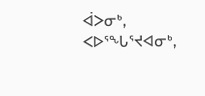ᐋᐳᓂᒃ, ᐸᐅᕐᖓᕐᔪᐊᓂᒃ,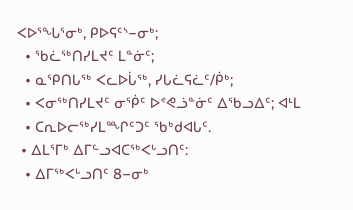ᐸᐅᕐᖓᕐᓂᒃ, ᑭᐅᕋᑦᔅ−ᓂᒃ;
  • ᖃᓛᖅᑎᓯᒪᔪᑦ ᒪᓐᓃᑦ;
  • ᓇᕿᑎᒐᖅ ᐸᓚᐅᒑᖅ, ᓯᒐᓛᕋᓛᑦ/ᑮᒃ;
  • ᐸᓂᖅᑎᓯᒪᔪᑦ ᓂᖀᑦ ᐅᕝᕙᓘᓐᓃᑦ ᐃᖃᓗᐃᑦ; ᐊᒻᒪ
  • ᑕᕆᐅᓕᖅᓯᒪᙱᑦᑐᑦ ᖃᒃᑯᐊᒐᑦ.
 • ᐃᒪᕐᒥᒃ ᐃᒥᓪᓗᐊᑕᖅᐸᒡᓗᑎᑦ:
  • ᐃᒥᖅᐸᒡᓗᑎᑦ 8−ᓂᒃ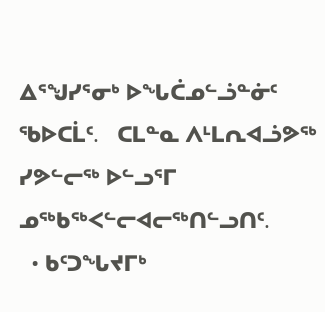ᐃᕐᖑᓯᕐᓂᒃ ᐅᖓᑖᓄᓪᓘᓐᓃᑦ ᖃᐅᑕᒫᑦ.   ᑕᒪᓐᓇ ᐱᒻᒪᕆᐊᓘᕗᖅ ᓯᕗᓪᓕᖅ ᐅᓪᓗᕐᒥ ᓄᖅᑲᖅᐸᓪᓕᐊᓕᖅᑎᓪᓗᑎᑦ.
  • ᑲᑦᑐᖓᔪᒥᒃ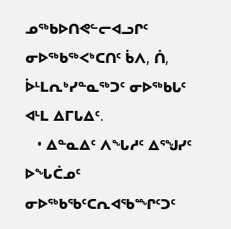ᓄᖅᑲᐅᑎᕙᓪᓕᐊᓗᒋᑦ ᓂᐅᖅᑲᖅᐸᒃᑕᑎᑦ ᑳᐱ, ᑏ, ᐆᒻᒪᕆᒃᓯᓐᓇᖅᑐᑦ ᓂᐅᖅᑲᒐᑦ ᐊᒻᒪ ᐃᒥᒐᐃᑦ.
   • ᐃᓐᓇᐃᑦ ᐱᖓᓱᑦ ᐃᕐᖑᓯᑦ ᐅᖓᑖᓄᑦ ᓂᐅᖅᑲᖃᑦᑕᕆᐊᖃᙱᑦᑐᑦ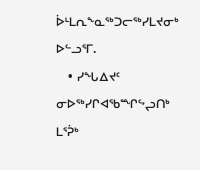ᐆᒻᒪᕆᖕᓇᖅᑐᓕᖅᓯᒪᔪᓂᒃ ᐅᓪᓗᕐᒥ.
   • ᓯᖓᐃᔪᑦ ᓂᐅᖅᓯᒋᐊᖃᙱᖦᖢᑎᒃ ᒪᕐᕉᒃ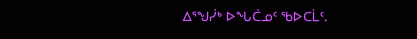ᐃᕐᖑᓰᒃ ᐅᖓᑖᓄᑦ ᖃᐅᑕᒫᑦ.